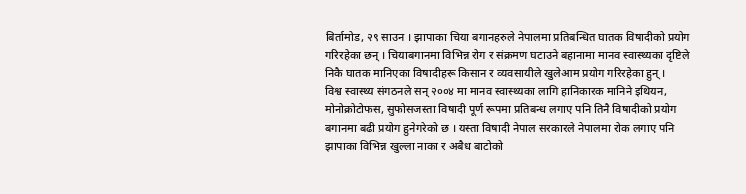बिर्तामोड, २९ साउन । झापाका चिया बगानहरुले नेपालमा प्रतिबन्धित घातक विषादीको प्रयोग गरिरहेका छन् । चियाबगानमा विभिन्न रोग र संक्रमण घटाउने बहानामा मानव स्वास्थ्यका दृष्टिले निकै घातक मानिएका विषादीहरू किसान र व्यवसायीले खुलेआम प्रयोग गरिरहेका हुन् ।
विश्व स्वास्थ्य संगठनले सन् २००४ मा मानव स्वास्थ्यका लागि हानिकारक मानिने इथियन, मोनोक्रोटोफस, सुफोसजस्ता विषादी पूर्ण रूपमा प्रतिबन्ध लगाए पनि तिनै विषादीको प्रयोग बगानमा बढी प्रयोग हुनेगरेको छ । यस्ता विषादी नेपाल सरकारले नेपालमा रोक लगाए पनि झापाका विभिन्न खुल्ला नाका र अबैध बाटोको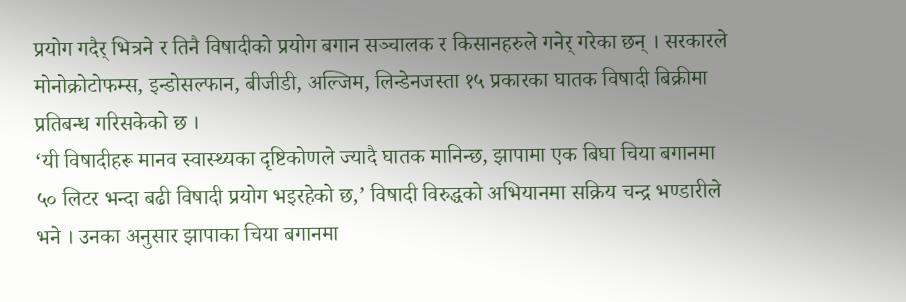प्रयोग गदैर् भित्रने र तिनै विषादीको प्रयोग बगान सञ्चालक र किसानहरुले गनेर् गरेका छन् । सरकारले मोनोक्रोटोफम्स, इन्डोसल्फान, बीजीडी, अल्जिम, लिन्डेनजस्ता १५ प्रकारका घातक विषादी बिक्रीमा प्रतिबन्ध गरिसकेको छ ।
‘यी विषादीहरू मानव स्वास्थ्यका दृष्टिकोणले ज्यादै घातक मानिन्छ, झापामा एक बिघा चिया बगानमा ५० लिटर भन्दा बढी विषादी प्रयोग भइरहेको छ,’ विषादी विरुद्धको अभियानमा सक्रिय चन्द्र भण्डारीले भने । उनका अनुसार झापाका चिया बगानमा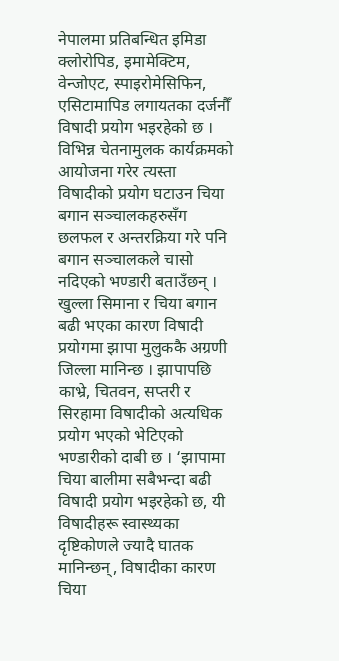नेपालमा प्रतिबन्धित इमिडा क्लोरोपिड, इमामेक्टिम, वेन्जोएट, स्पाइरोमेसिफिन, एसिटामापिड लगायतका दर्जनौँ विषादी प्रयोग भइरहेको छ । विभिन्न चेतनामुलक कार्यक्रमको आयोजना गरेर त्यस्ता विषादीको प्रयोग घटाउन चिया बगान सञ्चालकहरुसँग छलफल र अन्तरक्रिया गरे पनि बगान सञ्चालकले चासो नदिएको भण्डारी बताउँछन् ।
खुल्ला सिमाना र चिया बगान बढी भएका कारण विषादी प्रयोगमा झापा मुलुककै अग्रणी जिल्ला मानिन्छ । झापापछि काभ्रे, चितवन, सप्तरी र सिरहामा विषादीको अत्यधिक प्रयोग भएको भेटिएको भण्डारीको दाबी छ । ‘झापामा चिया बालीमा सबैभन्दा बढी विषादी प्रयोग भइरहेको छ, यी विषादीहरू स्वास्थ्यका दृष्टिकोणले ज्यादै घातक मानिन्छन्, विषादीका कारण चिया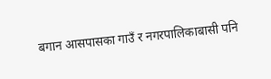बगान आसपासका गाउँ र नगरपालिकाबासी पनि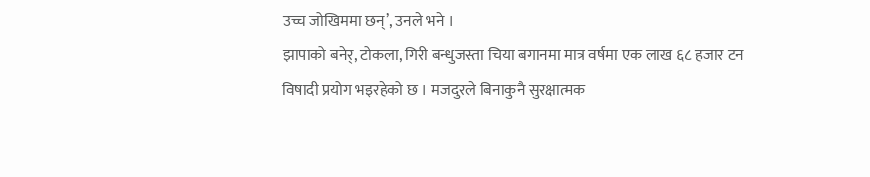उच्च जोखिममा छन्’, उनले भने ।
झापाको बनेर्, टोकला, गिरी बन्धुजस्ता चिया बगानमा मात्र वर्षमा एक लाख ६८ हजार टन विषादी प्रयोग भइरहेको छ । मजदुरले बिनाकुनै सुरक्षात्मक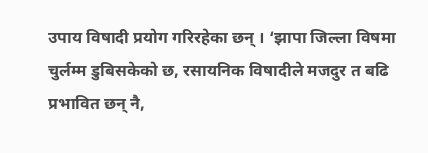उपाय विषादी प्रयोग गरिरहेका छन् । ‘झापा जिल्ला विषमा चुर्लम्म डुबिसकेको छ, रसायनिक विषादीले मजदुर त बढि प्रभावित छन् नै,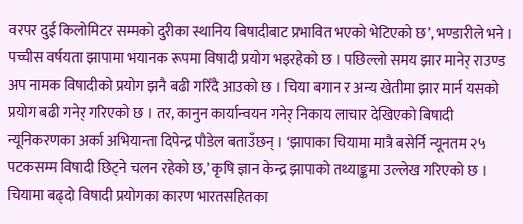वरपर दुई किलोमिटर सम्मको दुरीका स्थानिय बिषादीबाट प्रभावित भएको भेटिएको छ’, भण्डारीले भने ।
पच्चीस वर्षयता झापामा भयानक रूपमा विषादी प्रयोग भइरहेको छ । पछिल्लो समय झार मानेर् राउण्ड अप नामक विषादीको प्रयोग झनै बढी गरिँदै आउको छ । चिया बगान र अन्य खेतीमा झार मार्न यसको प्रयोग बढी गनेर् गरिएको छ । तर, कानुन कार्यान्वयन गनेर् निकाय लाचार देखिएको बिषादी न्यूनिकरणका अर्का अभियान्ता दिपेन्द्र पौडेल बताउँछन् । ‘झापाका चियामा मात्रै बसेर्नि न्यूनतम २५ पटकसम्म विषादी छिट्ने चलन रहेको छ,’ कृषि ज्ञान केन्द्र झापाको तथ्याङ्कमा उल्लेख गरिएको छ ।
चियामा बढ्दो विषादी प्रयोगका कारण भारतसहितका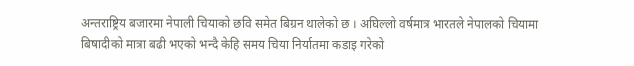अन्तराष्ट्रिय बजारमा नेपाली चियाको छवि समेत बिग्रन थालेको छ । अघिल्लो वर्षमात्र भारतले नेपालको चियामा बिषादीको मात्रा बढी भएको भन्दै केहि समय चिया निर्यातमा कडाइ गरेको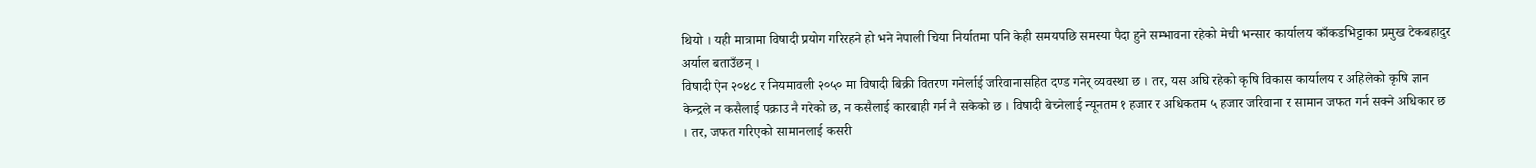थियो । यही मात्रामा विषादी प्रयोग गरिरहने हो भने नेपाली चिया निर्यातमा पनि केही समयपछि समस्या पैदा हुने सम्भावना रहेको मेची भन्सार कार्यालय काँकडभिट्टाका प्रमुख टेकबहादुर अर्याल बताउँछन् ।
विषादी ऐन २०४८ र नियमावली २०५० मा विषादी बिक्री वितरण गनेर्लाई जरिवानासहित दण्ड गनेर् व्यवस्था छ । तर, यस अघि रहेको कृषि विकास कार्यालय र अहिलेको कृषि ज्ञान केन्द्रले न कसैलाई पक्राउ नै गरेको छ, न कसैलाई कारबाही गर्न नै सकेको छ । विषादी बेच्नेलाई न्यूनतम १ हजार र अधिकतम ५ हजार जरिवाना र सामान जफत गर्न सक्ने अधिकार छ । तर, जफत गरिएको सामानलाई कसरी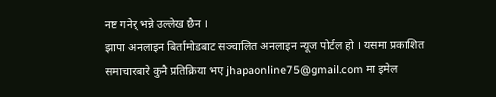नष्ट गनेर् भन्ने उल्लेख छैन ।
झापा अनलाइन बिर्तामोडबाट सञ्चालित अनलाइन न्यूज पोर्टल हो । यसमा प्रकाशित समाचारबारे कुनै प्रतिक्रिया भए jhapaonline75@gmail.com मा इमेल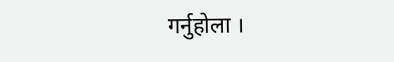गर्नुहोला ।